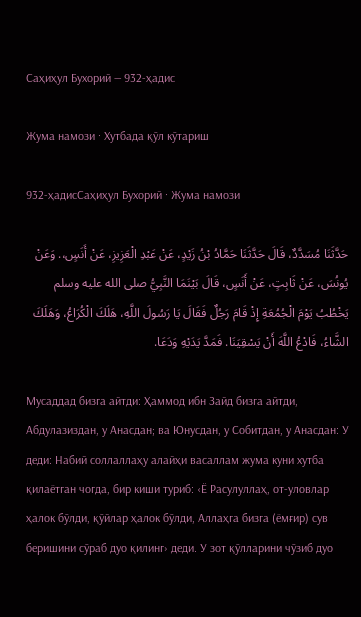Саҳиҳул Бухорий — 932-ҳадис

Жума намози · Хутбада қўл кўтариш

932-ҳадисСаҳиҳул Бухорий · Жума намози

حَدَّثَنَا مُسَدَّدٌ، قَالَ حَدَّثَنَا حَمَّادُ بْنُ زَيْدٍ، عَنْ عَبْدِ الْعَزِيزِ، عَنْ أَنَسٍ،. وَعَنْ يُونُسَ، عَنْ ثَابِتٍ، عَنْ أَنَسٍ، قَالَ بَيْنَمَا النَّبِيُّ صلى الله عليه وسلم يَخْطُبُ يَوْمَ الْجُمُعَةِ إِذْ قَامَ رَجُلٌ فَقَالَ يَا رَسُولَ اللَّهِ، هَلَكَ الْكُرَاعُ، وَهَلَكَ الشَّاءُ، فَادْعُ اللَّهَ أَنْ يَسْقِيَنَا. فَمَدَّ يَدَيْهِ وَدَعَا.

Мусаддад бизга айтди: Ҳаммод ибн Зайд бизга айтди, Абдулазиздан, у Анасдан; ва Юнусдан, у Собитдан, у Анасдан: У деди: Набий соллаллаҳу алайҳи васаллам жума куни хутба қилаётган чогда, бир киши туриб: ‹Ё Расулуллаҳ, от-уловлар ҳалок бўлди, қўйлар ҳалок бўлди, Аллаҳга бизга (ёмғир) сув беришини сўраб дуо қилинг› деди. У зот қўлларини чўзиб дуо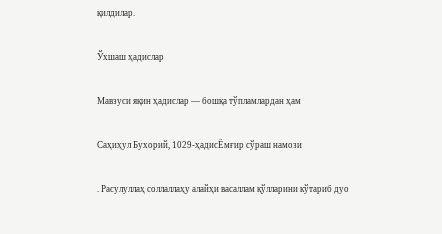қилдилар.

Ўхшаш ҳадислар

Мавзуси яқин ҳадислар — бошқа тўпламлардан ҳам

Саҳиҳул Бухорий, 1029-ҳадисЁмғир сўраш намози

. Расулуллаҳ соллаллаҳу алайҳи васаллам қўлларини кўтариб дуо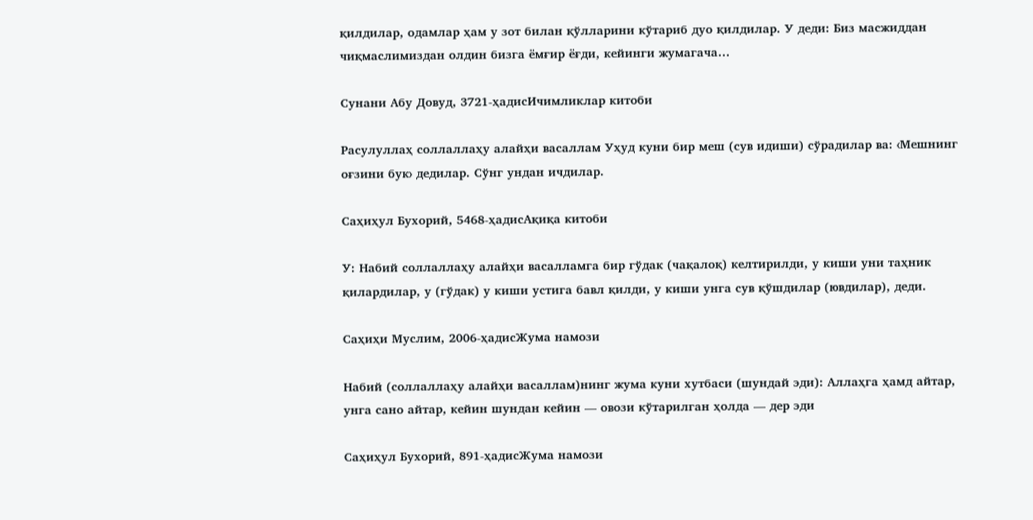қилдилар, одамлар ҳам у зот билан қўлларини кўтариб дуо қилдилар. У деди: Биз масжиддан чиқмаслимиздан олдин бизга ёмғир ёғди, кейинги жумагача…

Сунани Абу Довуд, 3721-ҳадисИчимликлар китоби

Расулуллаҳ соллаллаҳу алайҳи васаллам Уҳуд куни бир меш (сув идиши) сўрадилар ва: ‹Мешнинг оғзини бук› дедилар. Сўнг ундан ичдилар.

Саҳиҳул Бухорий, 5468-ҳадисАқиқа китоби

У: Набий соллаллаҳу алайҳи васалламга бир гўдак (чақалоқ) келтирилди, у киши уни таҳник қилардилар, у (гўдак) у киши устига бавл қилди, у киши унга сув қўшдилар (ювдилар), деди.

Саҳиҳи Муслим, 2006-ҳадисЖума намози

Набий (соллаллаҳу алайҳи васаллам)нинг жума куни хутбаси (шундай эди): Аллаҳга ҳамд айтар, унга сано айтар, кейин шундан кейин — овози кўтарилган ҳолда — дер эди

Саҳиҳул Бухорий, 891-ҳадисЖума намози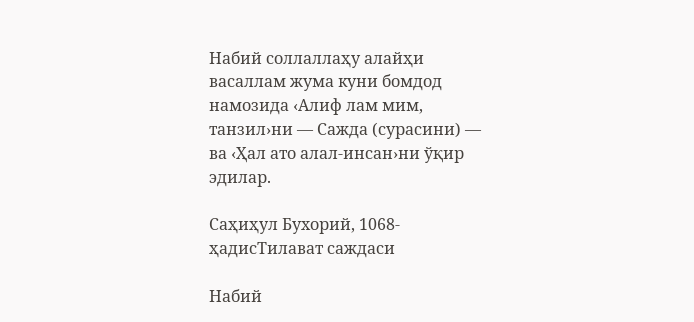Набий соллаллаҳу алайҳи васаллам жума куни бомдод намозида ‹Алиф лам мим, танзил›ни — Сажда (сурасини) — ва ‹Ҳал ато алал-инсан›ни ўқир эдилар.

Саҳиҳул Бухорий, 1068-ҳадисТилават саждаси

Набий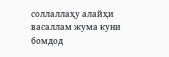соллаллаҳу алайҳи васаллам жума куни бомдод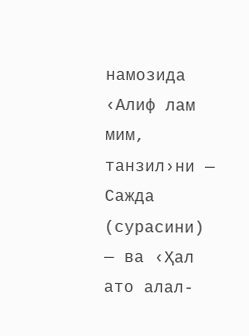намозида ‹Алиф лам мим, танзил›ни — Сажда (сурасини) — ва ‹Ҳал ато алал-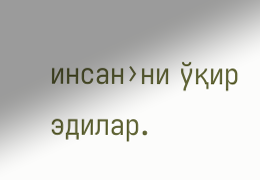инсан›ни ўқир эдилар.